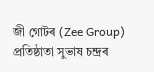জী গোটৰ (Zee Group) প্ৰতিষ্ঠাতা সুভাষ চন্দ্ৰৰ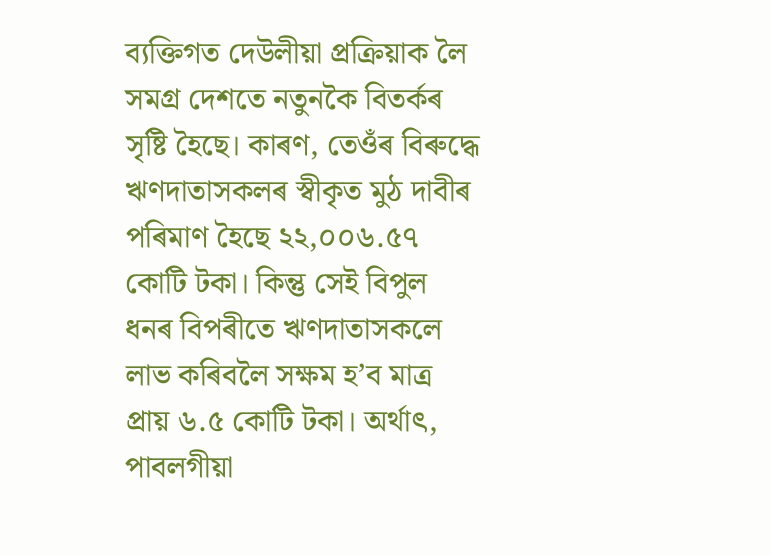ব্যক্তিগত দেউলীয়া প্ৰক্ৰিয়াক লৈ সমগ্ৰ দেশতে নতুনকৈ বিতৰ্কৰ সৃষ্টি হৈছে। কাৰণ, তেওঁৰ বিৰুদ্ধে ঋণদাতাসকলৰ স্বীকৃত মুঠ দাবীৰ পৰিমাণ হৈছে ২২,০০৬.৫৭ কোটি টকা। কিন্তু সেই বিপুল ধনৰ বিপৰীতে ঋণদাতাসকলে লাভ কৰিবলৈ সক্ষম হ’ব মাত্ৰ প্ৰায় ৬.৫ কোটি টকা। অৰ্থাৎ, পাবলগীয়া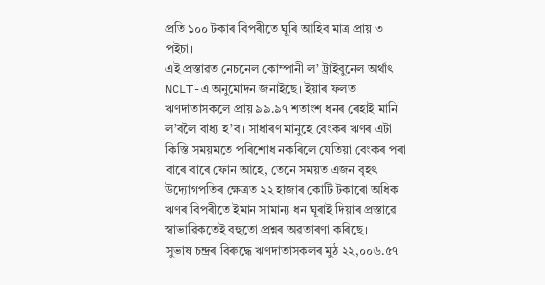প্ৰতি ১০০ টকাৰ বিপৰীতে ঘূৰি আহিব মাত্ৰ প্ৰায় ৩ পইচা।
এই প্ৰস্তাৱত নেচনেল কোম্পানী ল’ ট্ৰাইবুনেল অৰ্থাৎ NCLT-এ অনুমোদন জনাইছে। ইয়াৰ ফলত ঋণদাতাসকলে প্ৰায় ৯৯.৯৭ শতাংশ ধনৰ ৰেহাই মানি ল’বলৈ বাধ্য হ’ব। সাধাৰণ মানুহে বেংকৰ ঋণৰ এটা কিস্তি সময়মতে পৰিশোধ নকৰিলে যেতিয়া বেংকৰ পৰা বাৰে বাৰে ফোন আহে, তেনে সময়ত এজন বৃহৎ উদ্যোগপতিৰ ক্ষেত্ৰত ২২ হাজাৰ কোটি টকাৰো অধিক ঋণৰ বিপৰীতে ইমান সামান্য ধন ঘূৰাই দিয়াৰ প্ৰস্তাৱে স্বাভাৱিকতেই বহুতো প্ৰশ্নৰ অৱতাৰণা কৰিছে।
সুভাষ চন্দ্ৰৰ বিৰুদ্ধে ঋণদাতাসকলৰ মুঠ ২২,০০৬.৫৭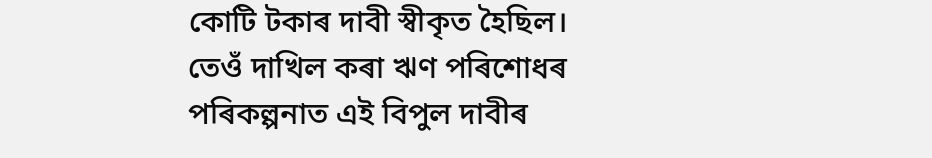কোটি টকাৰ দাবী স্বীকৃত হৈছিল। তেওঁ দাখিল কৰা ঋণ পৰিশোধৰ পৰিকল্পনাত এই বিপুল দাবীৰ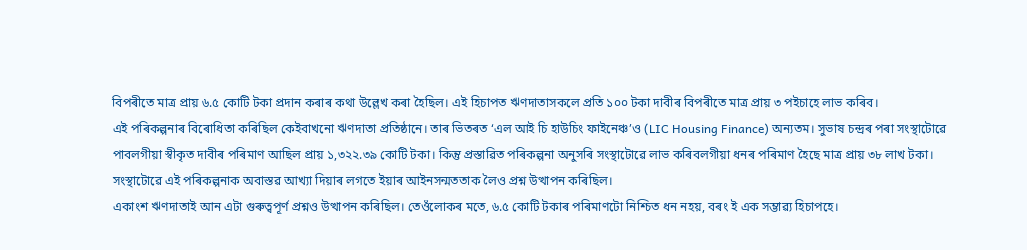বিপৰীতে মাত্ৰ প্ৰায় ৬.৫ কোটি টকা প্ৰদান কৰাৰ কথা উল্লেখ কৰা হৈছিল। এই হিচাপত ঋণদাতাসকলে প্ৰতি ১০০ টকা দাবীৰ বিপৰীতে মাত্ৰ প্ৰায় ৩ পইচাহে লাভ কৰিব।
এই পৰিকল্পনাৰ বিৰোধিতা কৰিছিল কেইবাখনো ঋণদাতা প্ৰতিষ্ঠানে। তাৰ ভিতৰত ‘এল আই চি হাউচিং ফাইনেঞ্চ’ও (LIC Housing Finance) অন্যতম। সুভাষ চন্দ্ৰৰ পৰা সংস্থাটোৱে পাবলগীয়া স্বীকৃত দাবীৰ পৰিমাণ আছিল প্ৰায় ১,৩২২.৩৯ কোটি টকা। কিন্তু প্ৰস্তাৱিত পৰিকল্পনা অনুসৰি সংস্থাটোৱে লাভ কৰিবলগীয়া ধনৰ পৰিমাণ হৈছে মাত্ৰ প্ৰায় ৩৮ লাখ টকা। সংস্থাটোৱে এই পৰিকল্পনাক অবাস্তৱ আখ্যা দিয়াৰ লগতে ইয়াৰ আইনসন্মততাক লৈও প্ৰশ্ন উত্থাপন কৰিছিল।
একাংশ ঋণদাতাই আন এটা গুৰুত্বপূৰ্ণ প্ৰশ্নও উত্থাপন কৰিছিল। তেওঁলোকৰ মতে, ৬.৫ কোটি টকাৰ পৰিমাণটো নিশ্চিত ধন নহয়, বৰং ই এক সম্ভাৱ্য হিচাপহে।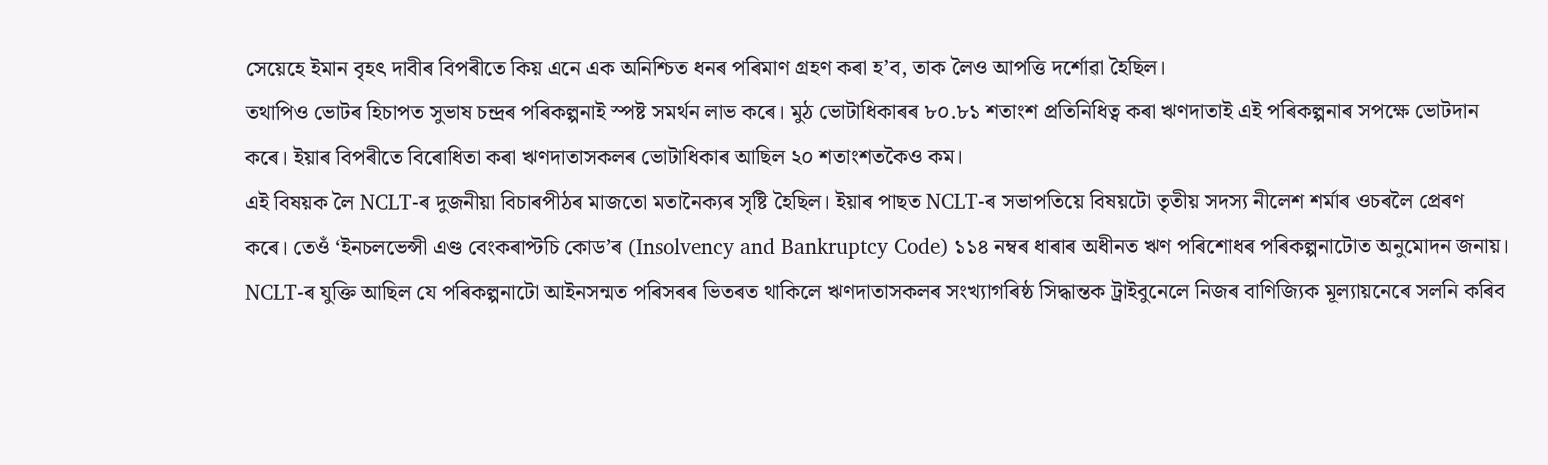সেয়েহে ইমান বৃহৎ দাবীৰ বিপৰীতে কিয় এনে এক অনিশ্চিত ধনৰ পৰিমাণ গ্ৰহণ কৰা হ’ব, তাক লৈও আপত্তি দৰ্শোৱা হৈছিল।
তথাপিও ভোটৰ হিচাপত সুভাষ চন্দ্ৰৰ পৰিকল্পনাই স্পষ্ট সমৰ্থন লাভ কৰে। মুঠ ভোটাধিকাৰৰ ৮০.৮১ শতাংশ প্ৰতিনিধিত্ব কৰা ঋণদাতাই এই পৰিকল্পনাৰ সপক্ষে ভোটদান কৰে। ইয়াৰ বিপৰীতে বিৰোধিতা কৰা ঋণদাতাসকলৰ ভোটাধিকাৰ আছিল ২০ শতাংশতকৈও কম।
এই বিষয়ক লৈ NCLT-ৰ দুজনীয়া বিচাৰপীঠৰ মাজতো মতানৈক্যৰ সৃষ্টি হৈছিল। ইয়াৰ পাছত NCLT-ৰ সভাপতিয়ে বিষয়টো তৃতীয় সদস্য নীলেশ শৰ্মাৰ ওচৰলৈ প্ৰেৰণ কৰে। তেওঁ ‘ইনচলভেন্সী এণ্ড বেংকৰাপ্টচি কোড’ৰ (Insolvency and Bankruptcy Code) ১১৪ নম্বৰ ধাৰাৰ অধীনত ঋণ পৰিশোধৰ পৰিকল্পনাটোত অনুমোদন জনায়।
NCLT-ৰ যুক্তি আছিল যে পৰিকল্পনাটো আইনসন্মত পৰিসৰৰ ভিতৰত থাকিলে ঋণদাতাসকলৰ সংখ্যাগৰিষ্ঠ সিদ্ধান্তক ট্ৰাইবুনেলে নিজৰ বাণিজ্যিক মূল্যায়নেৰে সলনি কৰিব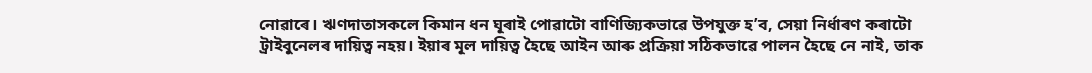নোৱাৰে। ঋণদাতাসকলে কিমান ধন ঘূৰাই পোৱাটো বাণিজ্যিকভাৱে উপযুক্ত হ’ব, সেয়া নিৰ্ধাৰণ কৰাটো ট্ৰাইবুনেলৰ দায়িত্ব নহয়। ইয়াৰ মূল দায়িত্ব হৈছে আইন আৰু প্ৰক্ৰিয়া সঠিকভাৱে পালন হৈছে নে নাই, তাক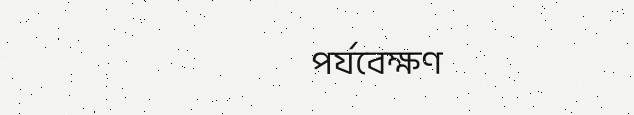পৰ্যবেক্ষণ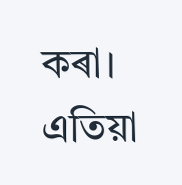কৰা।
এতিয়া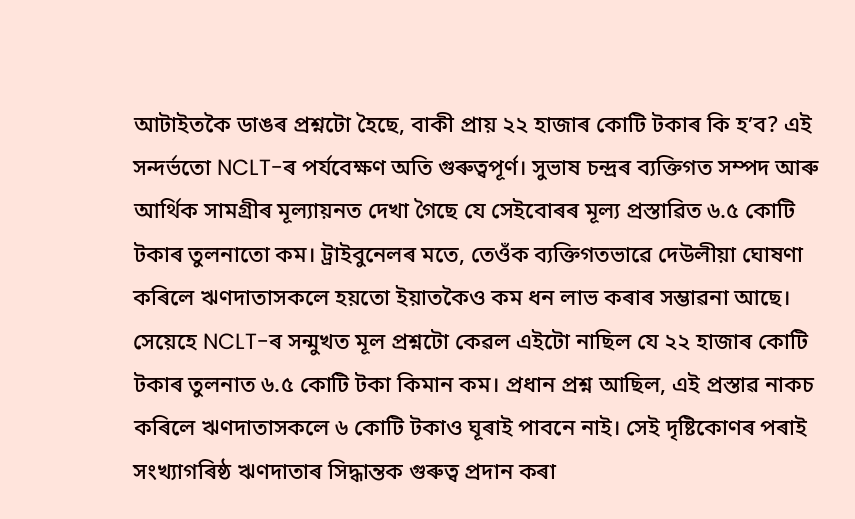আটাইতকৈ ডাঙৰ প্ৰশ্নটো হৈছে, বাকী প্ৰায় ২২ হাজাৰ কোটি টকাৰ কি হ’ব? এই সন্দৰ্ভতো NCLT-ৰ পৰ্যবেক্ষণ অতি গুৰুত্বপূৰ্ণ। সুভাষ চন্দ্ৰৰ ব্যক্তিগত সম্পদ আৰু আৰ্থিক সামগ্ৰীৰ মূল্যায়নত দেখা গৈছে যে সেইবোৰৰ মূল্য প্ৰস্তাৱিত ৬.৫ কোটি টকাৰ তুলনাতো কম। ট্ৰাইবুনেলৰ মতে, তেওঁক ব্যক্তিগতভাৱে দেউলীয়া ঘোষণা কৰিলে ঋণদাতাসকলে হয়তো ইয়াতকৈও কম ধন লাভ কৰাৰ সম্ভাৱনা আছে।
সেয়েহে NCLT-ৰ সন্মুখত মূল প্ৰশ্নটো কেৱল এইটো নাছিল যে ২২ হাজাৰ কোটি টকাৰ তুলনাত ৬.৫ কোটি টকা কিমান কম। প্ৰধান প্ৰশ্ন আছিল, এই প্ৰস্তাৱ নাকচ কৰিলে ঋণদাতাসকলে ৬ কোটি টকাও ঘূৰাই পাবনে নাই। সেই দৃষ্টিকোণৰ পৰাই সংখ্যাগৰিষ্ঠ ঋণদাতাৰ সিদ্ধান্তক গুৰুত্ব প্ৰদান কৰা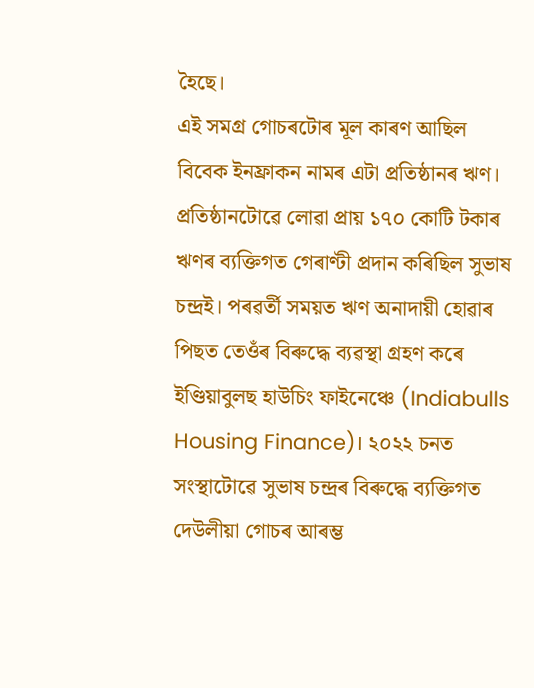হৈছে।
এই সমগ্ৰ গোচৰটোৰ মূল কাৰণ আছিল বিবেক ইনফ্ৰাকন নামৰ এটা প্ৰতিষ্ঠানৰ ঋণ। প্ৰতিষ্ঠানটোৱে লোৱা প্ৰায় ১৭০ কোটি টকাৰ ঋণৰ ব্যক্তিগত গেৰাণ্টী প্ৰদান কৰিছিল সুভাষ চন্দ্ৰই। পৰৱৰ্তী সময়ত ঋণ অনাদায়ী হোৱাৰ পিছত তেওঁৰ বিৰুদ্ধে ব্যৱস্থা গ্ৰহণ কৰে ইণ্ডিয়াবুলছ হাউচিং ফাইনেঞ্চে (Indiabulls Housing Finance)। ২০২২ চনত সংস্থাটোৱে সুভাষ চন্দ্ৰৰ বিৰুদ্ধে ব্যক্তিগত দেউলীয়া গোচৰ আৰম্ভ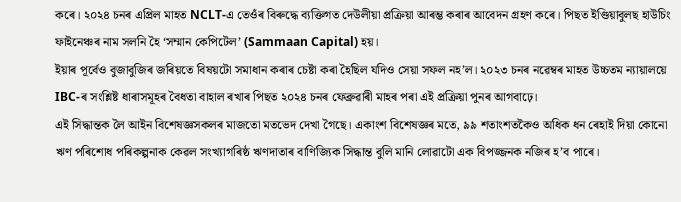কৰে। ২০২৪ চনৰ এপ্ৰিল মাহত NCLT-এ তেওঁৰ বিৰুদ্ধে ব্যক্তিগত দেউলীয়া প্ৰক্ৰিয়া আৰম্ভ কৰাৰ আবেদন গ্ৰহণ কৰে। পিছত ইণ্ডিয়াবুলছ হাউচিং ফাইনেঞ্চৰ নাম সলনি হৈ ‘সম্মান কেপিটেল’ (Sammaan Capital) হয়।
ইয়াৰ পূৰ্বেও বুজাবুজিৰ জৰিয়তে বিষয়টো সমাধান কৰাৰ চেষ্টা কৰা হৈছিল যদিও সেয়া সফল নহ’ল। ২০২৩ চনৰ নৱেম্বৰ মাহত উচ্চতম ন্যায়ালয়ে IBC-ৰ সংশ্লিষ্ট ধাৰাসমূহৰ বৈধতা বাহাল ৰখাৰ পিছত ২০২৪ চনৰ ফেব্ৰুৱাৰী মাহৰ পৰা এই প্ৰক্ৰিয়া পুনৰ আগবাঢ়ে।
এই সিদ্ধান্তক লৈ আইন বিশেষজ্ঞসকলৰ মাজতো মতভেদ দেখা গৈছে। একাংশ বিশেষজ্ঞৰ মতে, ৯৯ শতাংশতকৈও অধিক ধন ৰেহাই দিয়া কোনো ঋণ পৰিশোধ পৰিকল্পনাক কেৱল সংখ্যাগৰিষ্ঠ ঋণদাতাৰ বাণিজ্যিক সিদ্ধান্ত বুলি মানি লোৱাটো এক বিপজ্জনক নজিৰ হ’ব পাৰে।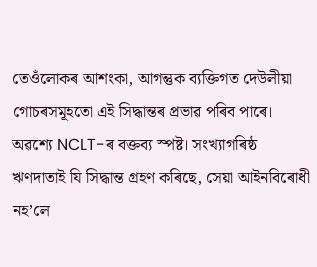তেওঁলোকৰ আশংকা, আগন্তুক ব্যক্তিগত দেউলীয়া গোচৰসমূহতো এই সিদ্ধান্তৰ প্ৰভাৱ পৰিব পাৰে।
অৱশ্যে NCLT-ৰ বক্তব্য স্পষ্ট। সংখ্যাগৰিষ্ঠ ঋণদাতাই যি সিদ্ধান্ত গ্ৰহণ কৰিছে, সেয়া আইনবিৰোধী নহ’লে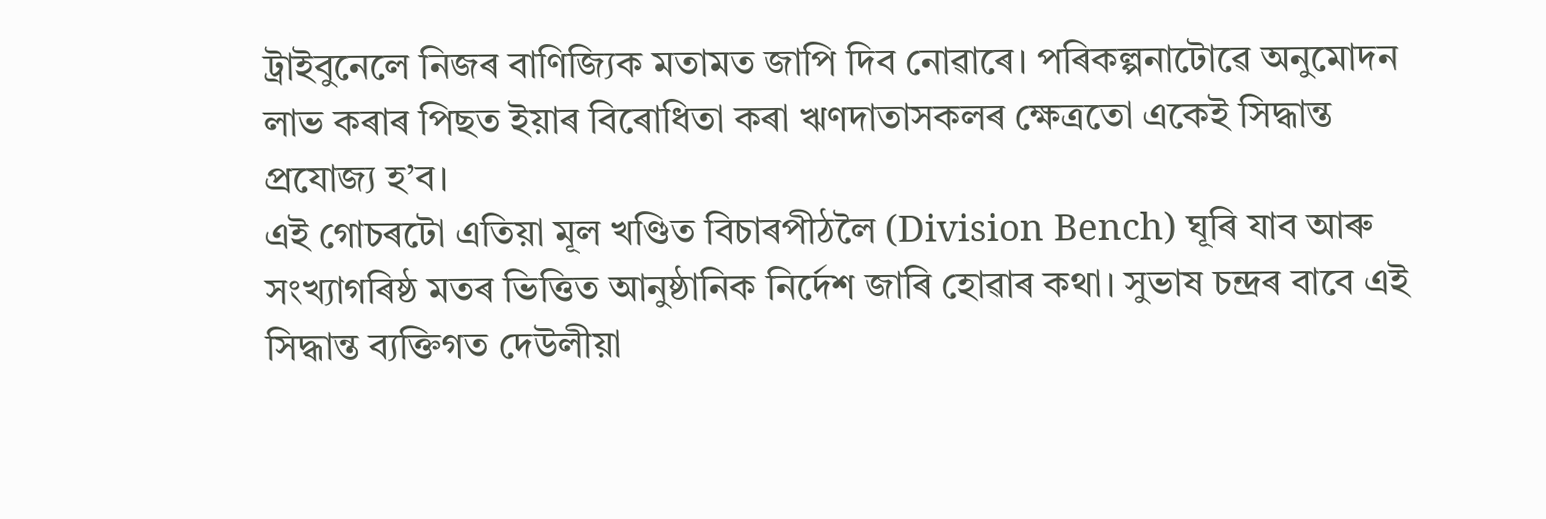ট্ৰাইবুনেলে নিজৰ বাণিজ্যিক মতামত জাপি দিব নোৱাৰে। পৰিকল্পনাটোৱে অনুমোদন লাভ কৰাৰ পিছত ইয়াৰ বিৰোধিতা কৰা ঋণদাতাসকলৰ ক্ষেত্ৰতো একেই সিদ্ধান্ত প্ৰযোজ্য হ’ব।
এই গোচৰটো এতিয়া মূল খণ্ডিত বিচাৰপীঠলৈ (Division Bench) ঘূৰি যাব আৰু সংখ্যাগৰিষ্ঠ মতৰ ভিত্তিত আনুষ্ঠানিক নিৰ্দেশ জাৰি হোৱাৰ কথা। সুভাষ চন্দ্ৰৰ বাবে এই সিদ্ধান্ত ব্যক্তিগত দেউলীয়া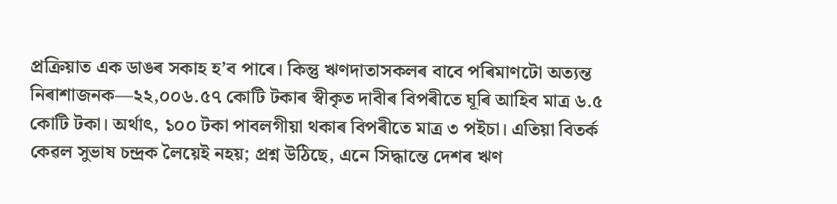প্ৰক্ৰিয়াত এক ডাঙৰ সকাহ হ’ব পাৰে। কিন্তু ঋণদাতাসকলৰ বাবে পৰিমাণটো অত্যন্ত নিৰাশাজনক—২২,০০৬.৫৭ কোটি টকাৰ স্বীকৃত দাবীৰ বিপৰীতে ঘূৰি আহিব মাত্ৰ ৬.৫ কোটি টকা। অৰ্থাৎ, ১০০ টকা পাবলগীয়া থকাৰ বিপৰীতে মাত্ৰ ৩ পইচা। এতিয়া বিতৰ্ক কেৱল সুভাষ চন্দ্ৰক লৈয়েই নহয়; প্ৰশ্ন উঠিছে, এনে সিদ্ধান্তে দেশৰ ঋণ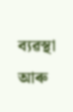ব্যৱস্থা আৰু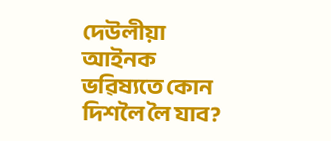দেউলীয়া আইনক ভৱিষ্যতে কোন দিশলৈ লৈ যাব?